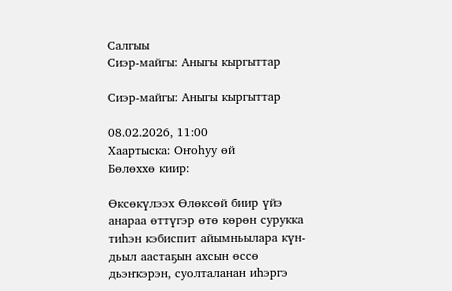Салгыы
Сиэр-майгы: Аныгы кыргыттар

Сиэр-майгы: Аныгы кыргыттар

08.02.2026, 11:00
Хаартыска: Оҥоһуу өй
Бөлөххө киир:

Өксөкүлээх Өлөксөй биир үйэ анараа өттүгэр өтө көрөн сурукка тиһэн кэбиспит айымньылара күн-дьыл аастаҕын ахсын өссө дьэҥкэрэн, суолталанан иһэргэ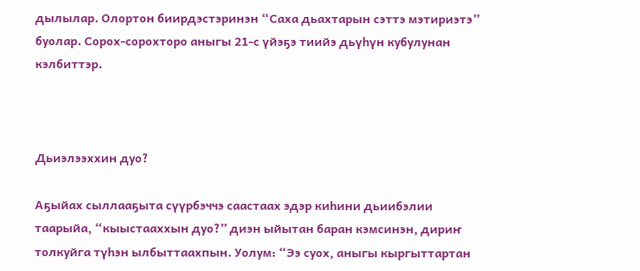дылылар. Олортон биирдэстэринэн “Саха дьахтарын сэттэ мэтириэтэ” буолар. Сорох-сорохторо аныгы 21-с үйэҕэ тиийэ дьүһүн кубулунан кэлбиттэр.



Дьиэлээххин дуо?

Аҕыйах сыллааҕыта сүүрбэччэ саастаах эдэр киһини дьиибэлии таарыйа, “кыыстааххын дуо?” диэн ыйытан баран кэмсинэн, дириҥ толкуйга түһэн ылбыттаахпын. Уолум: “Ээ суох, аныгы кыргыттартан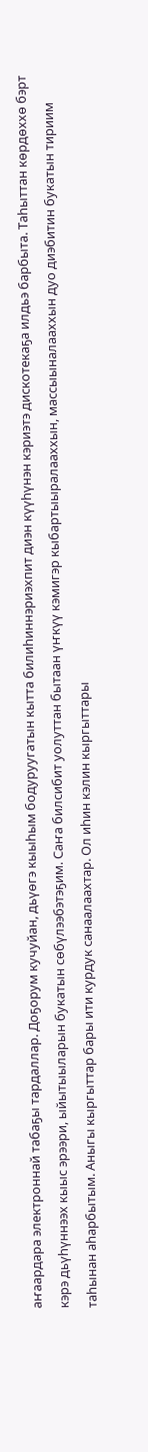аҥаардара электроннай табаҕы тардаллар. Доҕорум кучуйан, дьүөгэ кыыһым бодуруугатын кытта билиһиннэриэхпит диэн күүһүнэн кэриэтэ дискотекаҕа илдьэ барбыта. Таһыттан көрдөххө бэрт кэрэ дьүһүннээх кыыс эрээри, ыйытыыларын букатын сөбүлээбэтэҕим. Саҥа билсибит уолуттан бытаан үҥкүү кэмигэр кыбартыыралааххын, массыыналааххын дуо диэбитин букатын тириим таһынан аһарбытым. Аныгы кыргыттар бары ити курдук санаалаахтар. Ол иһин кэлин кыргыттары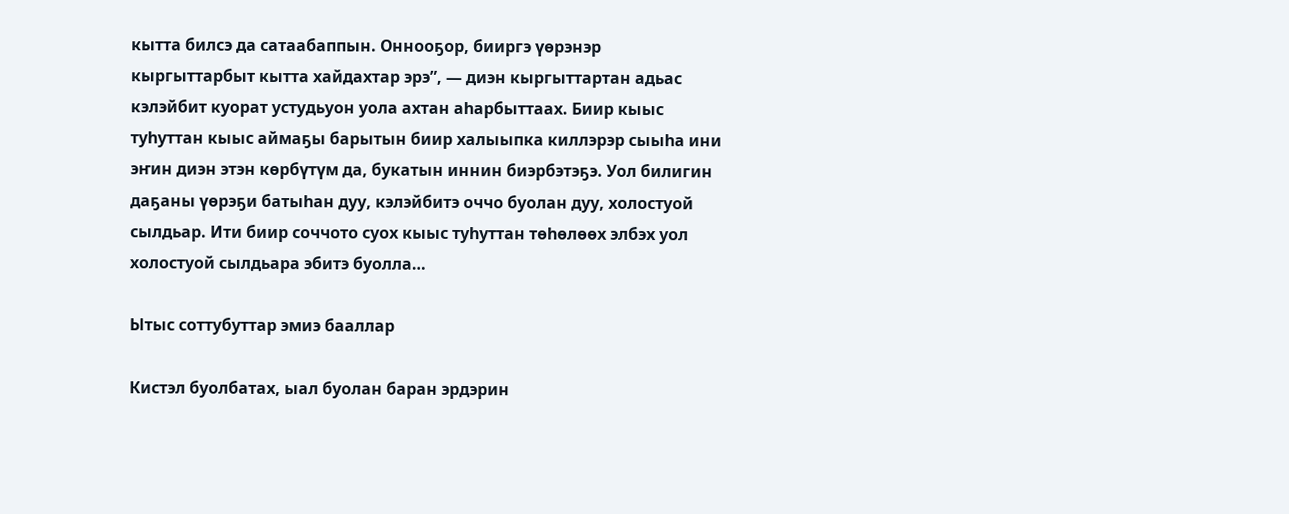кытта билсэ да сатаабаппын. Оннооҕор, бииргэ үөрэнэр кыргыттарбыт кытта хайдахтар эрэ”, — диэн кыргыттартан адьас кэлэйбит куорат устудьуон уола ахтан аһарбыттаах. Биир кыыс туһуттан кыыс аймаҕы барытын биир халыыпка киллэрэр сыыһа ини эҥин диэн этэн көрбүтүм да, букатын иннин биэрбэтэҕэ. Уол билигин даҕаны үөрэҕи батыһан дуу, кэлэйбитэ оччо буолан дуу, холостуой сылдьар. Ити биир соччото суох кыыс туһуттан төһөлөөх элбэх уол холостуой сылдьара эбитэ буолла…

Ытыс соттубуттар эмиэ бааллар

Кистэл буолбатах, ыал буолан баран эрдэрин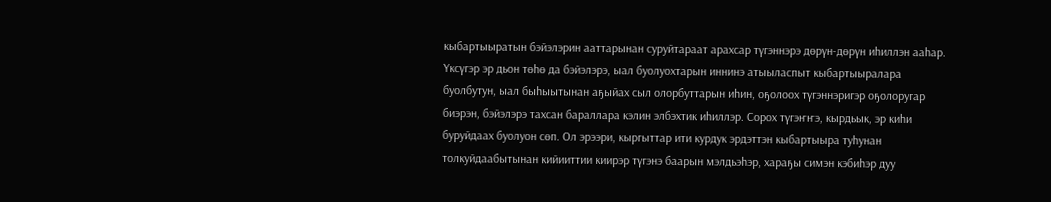кыбартыыратын бэйэлэрин ааттарынан суруйтараат арахсар түгэннэрэ дөрүн-дөрүн иһиллэн ааһар. Үксүгэр эр дьон төһө да бэйэлэрэ, ыал буолуохтарын иннинэ атыыласпыт кыбартыыралара буолбутун, ыал быһыытынан аҕыйах сыл олорбуттарын иһин, оҕолоох түгэннэригэр оҕолоругар биэрэн, бэйэлэрэ тахсан бараллара кэлин элбэхтик иһиллэр. Сорох түгэҥҥэ, кырдьык, эр киһи буруйдаах буолуон сөп. Ол эрээри, кыргыттар ити курдук эрдэттэн кыбартыыра туһунан толкуйдаабытынан кийииттии киирэр түгэнэ баарын мэлдьэһэр, хараҕы симэн кэбиһэр дуу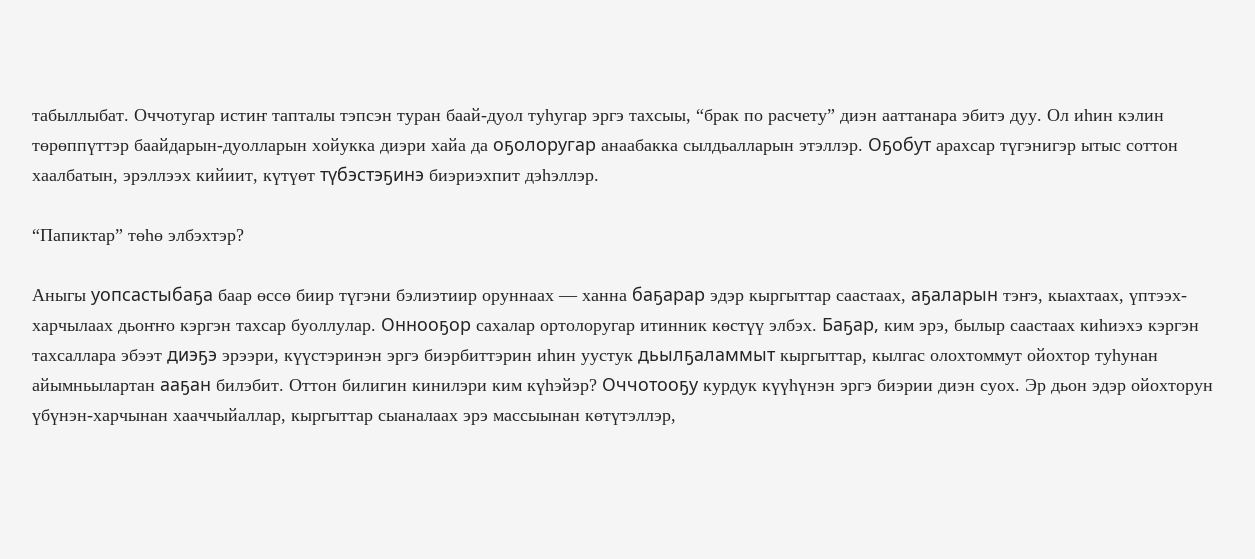табыллыбат. Оччотугар истиҥ тапталы тэпсэн туран баай-дуол туһугар эргэ тахсыы, “брак по расчету” диэн ааттанара эбитэ дуу. Ол иһин кэлин төрөппүттэр баайдарын-дуолларын хойукка диэри хайа да оҕолоругар анаабакка сылдьалларын этэллэр. Оҕобут арахсар түгэнигэр ытыс соттон хаалбатын, эрэллээх кийиит, күтүөт түбэстэҕинэ биэриэхпит дэһэллэр.

“Папиктар” төһө элбэхтэр?

Аныгы уопсастыбаҕа баар өссө биир түгэни бэлиэтиир оруннаах — ханна баҕарар эдэр кыргыттар саастаах, аҕаларын тэҥэ, кыахтаах, үптээх-харчылаах дьоҥҥо кэргэн тахсар буоллулар. Оннооҕор сахалар ортолоругар итинник көстүү элбэх. Баҕар, ким эрэ, былыр саастаах киһиэхэ кэргэн тахсаллара эбээт диэҕэ эрээри, күүстэринэн эргэ биэрбиттэрин иһин уустук дьылҕаламмыт кыргыттар, кылгас олохтоммут ойохтор туһунан айымньылартан ааҕан билэбит. Оттон билигин кинилэри ким күһэйэр? Оччотооҕу курдук күүһүнэн эргэ биэрии диэн суох. Эр дьон эдэр ойохторун үбүнэн-харчынан хааччыйаллар, кыргыттар сыаналаах эрэ массыынан көтүтэллэр,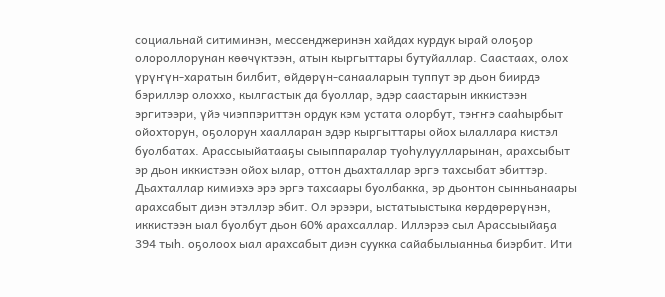социальнай ситиминэн, мессенджеринэн хайдах курдук ырай олоҕор олороллорунан көөчүктээн, атын кыргыттары бутуйаллар. Саастаах, олох үрүҥүн-харатын билбит, өйдөрүн-санааларын туппут эр дьон биирдэ бэриллэр олоххо, кылгастык да буоллар, эдэр саастарын иккистээн эргитээри, үйэ чиэппэриттэн ордук кэм устата олорбут, тэҥҥэ сааһырбыт ойохторун, оҕолорун хаалларан эдэр кыргыттары ойох ылаллара кистэл буолбатах. Арассыыйатааҕы сыыппаралар туоһулуулларынан, арахсыбыт эр дьон иккистээн ойох ылар, оттон дьахталлар эргэ тахсыбат эбиттэр. Дьахталлар кимиэхэ эрэ эргэ тахсаары буолбакка, эр дьонтон сынньанаары арахсабыт диэн этэллэр эбит. Ол эрээри, ыстатыыстыка көрдөрөрүнэн, иккистээн ыал буолбут дьон 60% арахсаллар. Иллэрээ сыл Арассыыйаҕа 394 тыһ. оҕолоох ыал арахсабыт диэн суукка сайабылыанньа биэрбит. Ити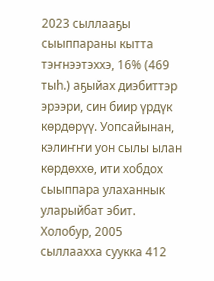2023 сыллааҕы сыыппараны кытта тэҥнээтэххэ, 16% (469 тыһ.) аҕыйах диэбиттэр эрээри, син биир үрдүк көрдөрүү. Уопсайынан, кэлиҥҥи уон сылы ылан көрдөххө, ити хобдох сыыппара улаханнык уларыйбат эбит. Холобур, 2005 сыллаахха суукка 412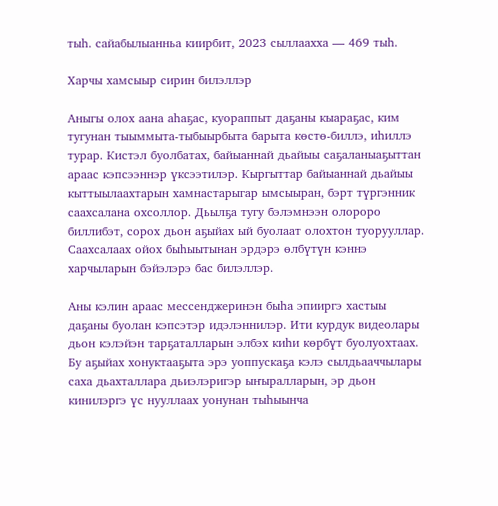тыһ. сайабылыанньа киирбит, 2023 сыллаахха — 469 тыһ.

Харчы хамсыыр сирин билэллэр

Аныгы олох аана аһаҕас, куораппыт даҕаны кыараҕас, ким тугунан тыыммыта-тыбыырбыта барыта көстө-биллэ, иһиллэ турар. Кистэл буолбатах, байыаннай дьайыы саҕаланыаҕыттан араас кэпсээннэр үксээтилэр. Кыргыттар байыаннай дьайыы кыттыылаахтарын хамнастарыгар ымсыыран, бэрт түргэнник саахсалана охсоллор. Дьылҕа тугу бэлэмнээн олороро биллибэт, сорох дьон аҕыйах ый буолаат олохтон туорууллар. Саахсалаах ойох быһыытынан эрдэрэ өлбүтүн кэннэ харчыларын бэйэлэрэ бас билэллэр.

Аны кэлин араас мессенджеринэн быһа эпииргэ хастыы даҕаны буолан кэпсэтэр идэлэннилэр. Ити курдук видеолары дьон кэлэйэн тарҕаталларын элбэх киһи көрбүт буолуохтаах. Бу аҕыйах хонуктааҕыта эрэ уоппускаҕа кэлэ сылдьааччылары саха дьахталлара дьиэлэригэр ыҥыралларын, эр дьон кинилэргэ үс нууллаах уонунан тыһыынча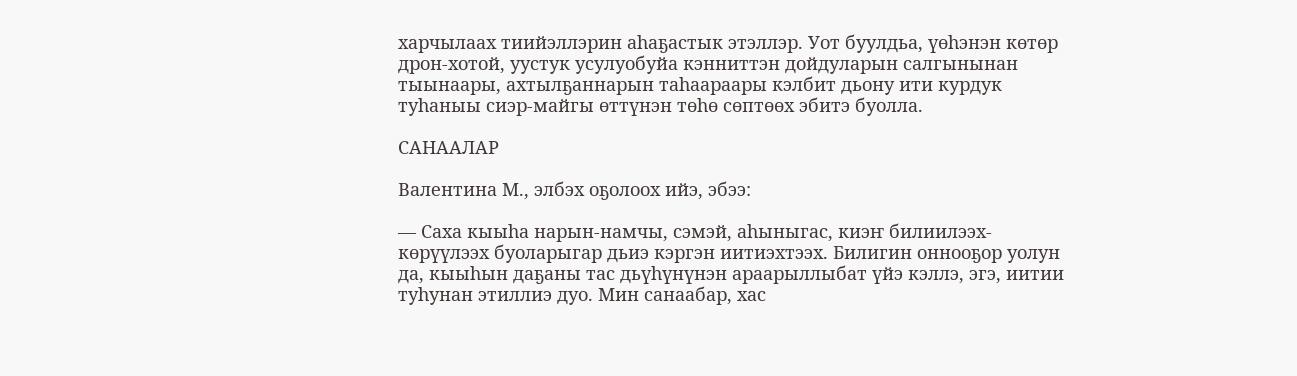харчылаах тиийэллэрин аһаҕастык этэллэр. Уот буулдьа, үөһэнэн көтөр дрон-хотой, уустук усулуобуйа кэнниттэн дойдуларын салгынынан тыынаары, ахтылҕаннарын таһаараары кэлбит дьону ити курдук туһаныы сиэр-майгы өттүнэн төһө сөптөөх эбитэ буолла.

САНААЛАР

Валентина М., элбэх оҕолоох ийэ, эбээ:

— Саха кыыһа нарын-намчы, сэмэй, аһыныгас, киэҥ билиилээх-көрүүлээх буоларыгар дьиэ кэргэн иитиэхтээх. Билигин оннооҕор уолун да, кыыһын даҕаны тас дьүһүнүнэн араарыллыбат үйэ кэллэ, эгэ, иитии туһунан этиллиэ дуо. Мин санаабар, хас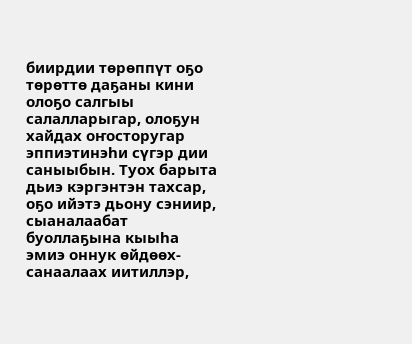биирдии төрөппүт оҕо төрөттө даҕаны кини олоҕо салгыы салалларыгар, олоҕун хайдах оҥосторугар эппиэтинэһи сүгэр дии саныыбын. Туох барыта дьиэ кэргэнтэн тахсар, оҕо ийэтэ дьону сэниир, сыаналаабат буоллаҕына кыыһа эмиэ оннук өйдөөх-санаалаах иитиллэр,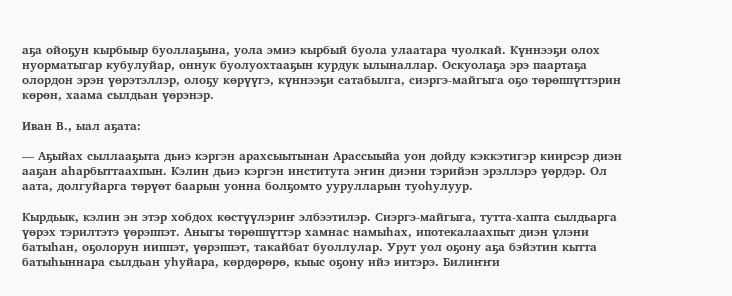аҕа ойоҕун кырбыыр буоллаҕына, уола эмиэ кырбый буола улаатара чуолкай. Күннээҕи олох нуорматыгар кубулуйар, оннук буолуохтааҕын курдук ылыналлар. Оскуолаҕа эрэ паартаҕа олордон эрэн үөрэтэллэр, олоҕу көрүүгэ, күннээҕи сатабылга, сиэргэ-майгыга оҕо төрөппүттэрин көрөн, хаама сылдьан үөрэнэр.

Иван В., ыал аҕата:

— Аҕыйах сыллааҕыта дьиэ кэргэн арахсыытынан Арассыыйа уон дойду кэккэтигэр киирсэр диэн ааҕан аһарбыттаахпын. Кэлин дьиэ кэргэн института эҥин диэни тэрийэн эрэллэрэ үөрдэр. Ол аата, долгуйарга төрүөт баарын уонна болҕомто уурулларын туоһулуур.

Кырдьык, кэлин эн этэр хобдох көстүүлэриҥ элбээтилэр. Сиэргэ-майгыга, тутта-хапта сылдьарга үөрэх тэрилтэтэ үөрэппэт. Аныгы төрөппүттэр хамнас намыһах, ипотекалаахпыт диэн үлэни батыһан, оҕолорун ииппэт, үөрэппэт, такайбат буоллулар. Урут уол оҕону аҕа бэйэтин кытта батыһыннара сылдьан уһуйара, көрдөрөрө, кыыс оҕону ийэ иитэрэ. Билиҥҥи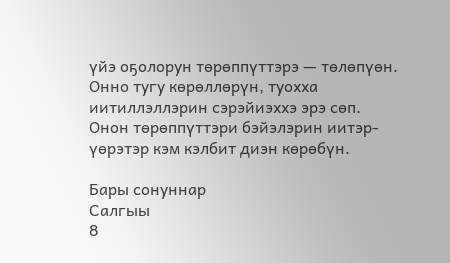үйэ оҕолорун төрөппүттэрэ — төлөпүөн. Онно тугу көрөллөрүн, туохха иитиллэллэрин сэрэйиэххэ эрэ сөп. Онон төрөппүттэри бэйэлэрин иитэр-үөрэтэр кэм кэлбит диэн көрөбүн.

Бары сонуннар
Салгыы
8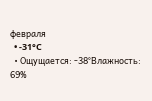февраля
  • -31°C
  • Ощущается: -38°Влажность: 69%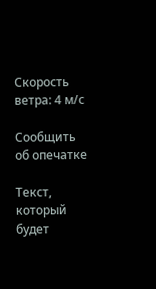Скорость ветра: 4 м/с

Сообщить об опечатке

Текст, который будет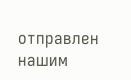отправлен нашим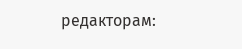редакторам: